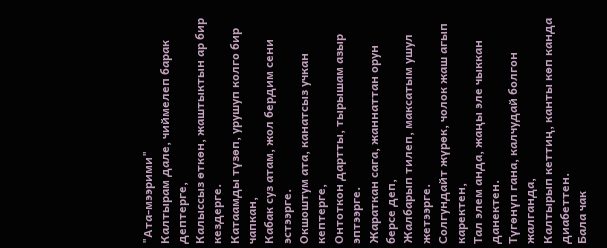"Ата-мээрими"
Калтырам дале, чиймелеп барак дептерге,
Калыссыз өткөн, жаштыктын ар бир кездерге.
Катаамды түзөп, урушуп колго бир чапкан,
Кабак суз атам, жол бердим сени эстээрге.
Окшоштум ата, канатсыз учкан кептерге,
Онтоткон дартты, тырышам азыр эптээрге.
Жараткан сага, жаннаттан орун берсе деп,
Жалбарып тилеп, максатым ушул жетээрге.
Солгундайт жүрөк, чолок жаш агып каректен,
Тал элем анда, жаңы эле чыккан данектен.
Түгөнүп гана, калчудай болгон жалганда,
Калтырып кеттиң, канты көп канда диабеттен.
Бала чак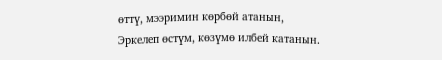өттү, мээримин көрбөй атанын,
Эркелеп өстүм, көзүмө илбей катанын.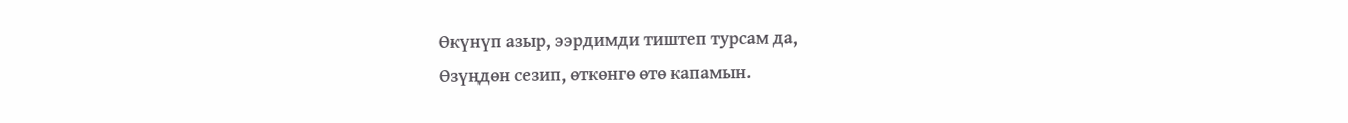Өкүнүп азыр, ээрдимди тиштеп турсам да,
Өзүңдөн сезип, өткөнгө өтө капамын.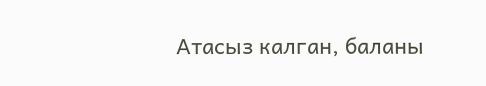Атасыз калган, баланы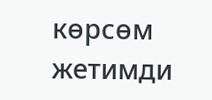көрсөм жетимди